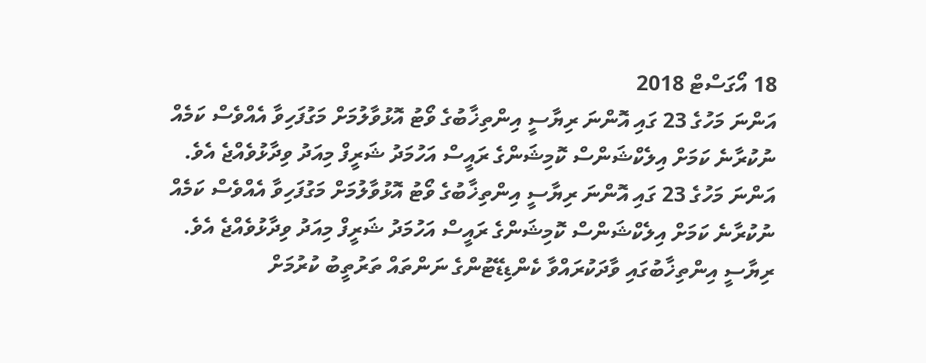18 އޯގަސްޓް 2018
އަންނަ މަހުގެ 23 ގައި އޮންނަ ރިޔާސީ އިންތިޚާބުގެ ވޯޓު އޮޅުވާލުމަށް މަގުފަހިވާ އެއްވެސް ކަމެއް ނުކުރާނެ ކަމަށް އިލެކްޝަންސް ކޮމިޝަންގެ ރައީސް އަހުމަދު ޝަރީފް މިއަދު ވިދާޅުވެއްޖެ އެވެ.
އަންނަ މަހުގެ 23 ގައި އޮންނަ ރިޔާސީ އިންތިޚާބުގެ ވޯޓު އޮޅުވާލުމަށް މަގުފަހިވާ އެއްވެސް ކަމެއް ނުކުރާނެ ކަމަށް އިލެކްޝަންސް ކޮމިޝަންގެ ރައީސް އަހުމަދު ޝަރީފް މިއަދު ވިދާޅުވެއްޖެ އެވެ.
ރިޔާސީ އިންތިޚާބުގައި ވާދަކުރައްވާ ކެންޑިޑޭޓުންގެ ނަންތައް ތަރުތީބު ކުރުމަށް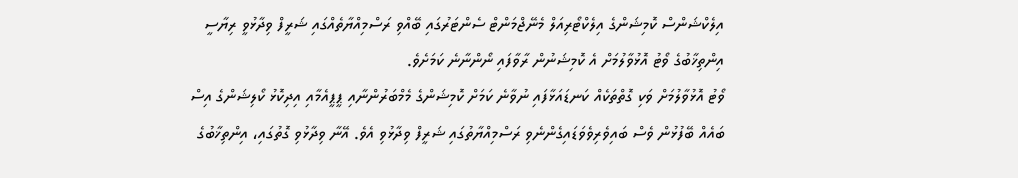އިލެކްޝަންސް ކޮމިޝަންގެ އިލެކްޓޯރިއަލް މެނޭޖްމަންޓް ސެންޓަރުގައި ބޭއްވި ރަސްމިއްޔާތެއްގައި ޝަރީފް ވިދާޅުވީ ރިޔާސީ އިންތިޚާބުގެ ވޯޓު އޮޅުވާލުމަށް އެ ކޮމިޝަނުން ރާވާފައި ނޯންނާނެ ކަމަށެވެ.
ވޯޓު އޮޅުވާލުމަށް ވަކި ގޮތްތަކެއް ކަނޑައަޅާފައި ނުވާނެ ކަމަށް ކޮމިޝަންގެ މެމްބަރުންނާއި ޕީޕީއެމާއި އިދިކޮޅު ކޯލިޝަންގެ އިސް ބައެއް ބޭފުޅުން ވެސް ބައިވެރިވެވަޑައިގެންނެވި ރަސްމިއްޔާތުގައި ޝަރީފް ވިދާޅުވި އެވެ. އޭނާ ވިދާޅުވި ގޮތުގައި، އިންތިޚާބުގެ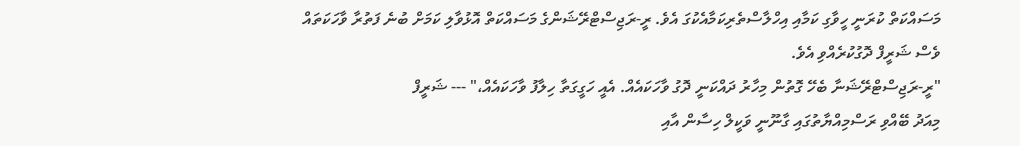މަސައްކަތް ކުރަނީ ހީވާގި ކަމާއި އިހްލާސްތެރިކަމާއެކުގަ އެވެ. ރީ-ރަޖިސްޓްރޭޝަންގެ މަސައްކަތް އޮޅުވާލި ކަމަށް ބުނެ ފަތުރާ ވާހަކަތައް ވެސް ޝަރީފް ދޮގުކުރެއްވި އެވެ.
"ރީ-ރަޖިސްޓްރޭޝަނާ ބެހޭ ގޮތުން މިހާރު ދައްކަނީ ދޮގު ވާހަކައެއް. އެއީ ހަގީގަތާ ހިލާފު ވާހަކައެއް،" --- ޝަރީފް
މިއަދު ބޭއްވި ރަސްމިއްޔާތުގައި ގާނޫނީ ވަކީލް ހިސާން އާއި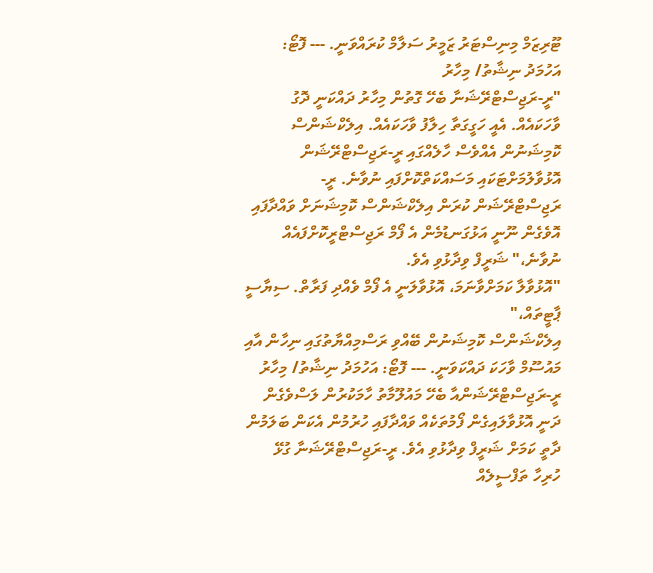ޓޫރިޒަމް މިނިސްޓަރު ޒަމީރު ސަލާމް ކުރައްވަނީ. --- ފޮޓޯ: އަހުމަދު ނިޝާތު/ މިހާރު
"ރީ-ރަޖިސްޓްރޭޝަނާ ބެހޭ ގޮތުން މިހާރު ދައްކަނީ ދޮގު ވާހަކައެއް. އެއީ ހަގީގަތާ ހިލާފު ވާހަކައެއް. އިލެކްޝަންސް ކޮމިޝަނުން އެއްވެސް ހާލެއްގައި ރީ-ރަޖިސްޓްރޭޝަން އޮޅުވާލުމަށްޓަކައި މަސައްކަތްކޮށްފައި ނުވާނެ. ރީ-ރަޖިސްޓްރޭޝަން ކުރަން އިލެކްޝަންސް ކޮމިޝަނަށް ވައްދާފައި އޮވެގެން ނޫނީ އަޅުގަނޑުމެން އެ ފޯމް ރަޖިސްޓްރީކޮށްފައެއް ނުވާނެ،" ޝަރީފް ވިދާޅުވި އެވެ.
"އޮޅުވާލާ ކަމަށްވާނަމަ، އޮޅުވާލަނީ އެ ފޯމް ވެއްދި ފަރާތް. ސިޔާސީ ޕާޓީތައް،"
އިލެކްޝަންސް ކޮމިޝަނުން ބޭއްވި ރަސްމިއްޔާތުގައި ނިހާން އާއި މައުސޫމް ވާހަކަ ދައްކަވަނީ. --- ފޮޓޯ: އަހުމަދު ނިޝާތު/ މިހާރު
ރީ-ރަޖިސްޓްރޭޝަންއާ ބެހޭ މައުލޫމާތު ހާމަކުރުން ލަސްވެގެން ދަނީ އޮޅުވާލައިގެން ފޯމުތަކެއް ވައްދާފައި ހުރުމުން އެކަން ބަލަމުން ދާތީ ކަމަށް ޝަރީފް ވިދާޅުވި އެވެ. ރީ-ރަޖިސްޓްރޭޝަނާ ގުޅޭ ހުރިހާ ތަފްސީލެއް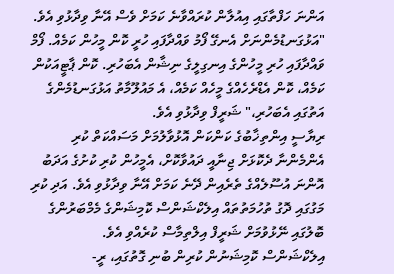އަންނަ ހަފްތާގައި އިއުލާން ކުރައްވާނެ ކަމަށް ވެސް އޭނާ ވިދާޅުވި އެވެ.
"އަޅުގަނޑުމެންނަށް އެނގޭ ފޯމު ވައްދާފައި ހުރީ ކޮން މީހުން ކަމެއް. ފޯމް ވައްދާފައި ހުރި މީހުންގެ އިނގިލީގެ ނިޝާން އެބަހުރި. ކޮން ޕާޓީއަކުން ކަމެއް، ކޮން އެޑްރެހެއްގެ މީހެއް ކަމެއް، އެ މައުލޫމާތު އަޅުގަނޑުމެންގެ އަތުގައި އެބަހުރި،" ޝަރީފް ވިދާޅުވި އެވެ.
ރިޔާސީ އިންތިޚާބުގެ ކަންކަން އޮޅުވާލުމަށް މަސައްކަތް ކުރި އެންމެންނާ ދެކޮޅަށް ޖިނާއީ ދައުވާކޮށް، އެމީހުން ކުރި ކުށުގެ އަދަބު އޮންނަ އުސޫލެއްގެ ތެރެއިން ދޭނެ ކަމަށް އޭނާ ވިދާޅުވި އެވެ. އަދި ކުރި މަގުގައި ދޮގު ތުހުމަތުތައް އިލެކްޝަންސް ކޮމިޝަންގެ މެމްބަރުންގެ ބޮލުގައި ނޭޅުވުމަށް ޝަރީފް އިލްތިމާސް ކުރެއްވި އެވެ.
އިލެކްޝަންސް ކޮމިޝަނުން ކުރިން ބުނި ގޮތުގައި، ރީ-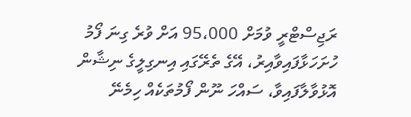ރަޖިސްޓްރީ ވުމަށް 95،000 އަށް ވުރެ ގިނަ ފޯމު ހުށަހަޅާފައިވާއިރު، އޭގެ ތެރޭގައި އިނގިލީގެ ނިޝާން އޮޅުވާލާފައިވާ، ސައްހަ ނޫން ފޯމުތަކެއް ހިމެނޭ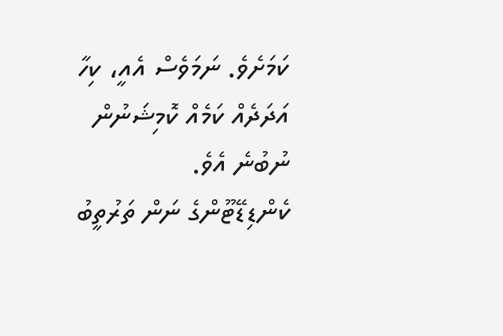ކަމަށެވެ. ނަމަވެސް އެއީ، ކިހާ އަދަދެއް ކަމެއް ކޮމިޝަނުން ނުބުނެ އެވެ.
ކެންޑިޑޭޓޫންގެ ނަން ތަރުތީބު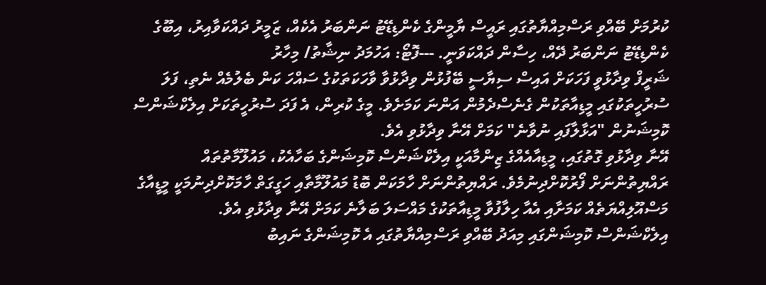ކުރުމަށް ބޭއްވި ރަސްމިއްޔާތުގައި ރައީސް ޔާމީންގެ ކެންޑިޑޭޓު ނަންބަރު އެކެއް، ޒަމީރު ދައްކަވާއިރު، އިބޫގެ ކެންޑިޑޭޓު ނަންބަރު ދޭއް، ހިސާން ދައްކަވަނީ. ---ފޮޓޯ: އަހުމަދު ނިޝާތު/ މިހާރު
ޝަރީފް ވިދާޅުވީ ފަހަކަށް އައިސް ސިޔާސީ ބޭފުޅުން ވިދާޅުވާ ވާހަކަތަކުގެ ސައްހަ ކަން ބެލުމެއް ނެތި، ފަލަ ސުރުހީތަކުގައި މީޑިއާތަކުން ގެނެސްދެމުން އަންނަ ކަމަށެވެ. މީގެ ކުރިން، އެ ފަދަ ސުރުހީތަކަށް އިލެކްޝަންސް ކޮމިޝަނުން "އަޅާލާފައި ނުވާނެ" ކަމަށް އޭނާ ވިދާޅުވި އެވެ.
އޭނާ ވިދާޅުވި ގޮތުގައި، މީޑިއާއެއްގެ ޒިންމާއަކީ އިލެކްޝަންސް ކޮމިޝަންގެ ބަހާއެކު، މައުލޫމާތުތައް ރައްޔިތުންނަށް ފޯރުކޮށްދިނުމެވެ. ރައްޔިތުންނަށް ހާމަކަން ބޮޑު މައުލޫމާތާއި ހަގީގަތް ހާމަކޮށްދިނުމަކީ މީޑީއާގެ މަސްއޫލިއްޔަތެއް ކަމަށާއި އެއާ ހިލާފުވާ މީޑިއާތަކުގެ މައްސަލަ ބަލާނެ ކަމަށް އޭނާ ވިދާޅުވި އެވެ.
އިލެކްޝަންސް ކޮމިޝަންގައި މިއަދު ބޭއްވި ރަސްމިއްޔާތުގައި އެ ކޮމިޝަންގެ ނައިބު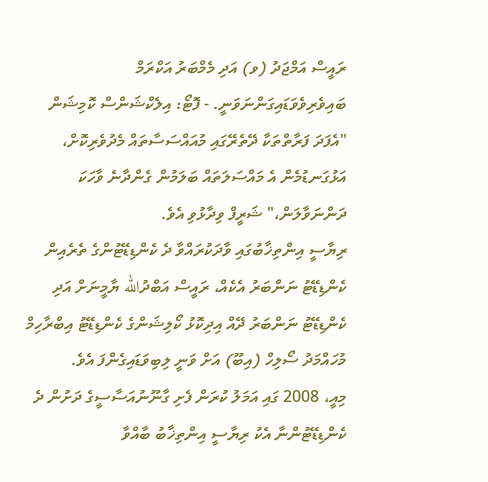ރައީސް އަމްޖަދު (ވ) އަދި މެމްބަރު އަކްރަމް ބައިވެރިވެވަޑައިގަންނަވަނީ. - ފޮޓޯ: އިލެކްޝަންސް ކޮމިޝަން
"އެފަދަ ފަރާތްތަކާ ދޭތެރޭގައި މުއައްސަސާތައް މެދުވެރިކޮށް، އަޅުގަނޑުމެން އެ މައްސަލަތައް ބަލަމުން ގެންދާނެ ވާހަކަ ދަންނަވާލަން،" ޝަރީފް ވިދާޅުވި އެވެ.
ރިޔާސީ އިންތިޚާބުގައި ވާދަކުރައްވާ ދެ ކެންޑިޑޭޓުންގެ ތެރެއިން ކެންޑިޑޭޓު ނަންބަރު އެކެއް، ރައީސް އަބްދުالله ޔާމީނަށް އަދި ކެންޑިޑޭޓު ނަންބަރު ދޭއް އިދިކޮޅު ކޯލިޝަންގެ ކެންޑިޑޭޓު އިބްރާހިމް މުހައްމަދު ސޯލިހް (އިބޫ) އަށް ވަނީ ލިބިވަޑައިގެންފަ އެވެ.
މިއީ، 2008 ގައި އަމަލު ކުރަން ފެށި ގާނޫނުއަސާސީގެ ދަށުން ދެ ކެންޑިޑޭޓުންނާ އެކު ރިޔާސީ އިންތިޚާބު ބާއްވާ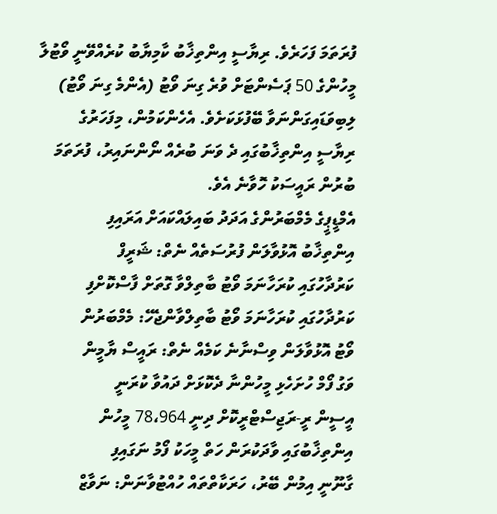ފުރަތަމަ ފަހަރެވެ. ރިޔާސީ އިންތިޚާބު ކާމިޔާބު ކުރެއްވޭނީ ވޯޓުލާ މީހުންގެ 50 ޕަސެންޓަށް ވުރެ ގިނަ ވޯޓު (އެންމެ ގިނަ ވޯޓު) ލިބިވަޑައިގަންނަވާ ބޭފުޅަކަށެވެ. އެހެންކަމުން، މިފަހަރުގެ ރިޔާސީ އިންތިޚާބުގައި ދެ ވަނަ ބުރެއް ނޯންނައިރު، ފުރަތަމަ ބުރުން ރައީސަކު ހޮވާނެ އެވެ.
އެމްޑީޕީގެ މެމްބަރުންގެ އަދަދު ބައިލައްކައަށް އަރައިފި
އިންތިޚާބު އޮޅުވާލަން ފުރުސަތެއް ނެތް: ޝަރީފް
ކަރުދާހުގައި ކުރަހާނަމަ ވޯޓު ބާތިލްވާ ގޮތަށް ފާސްކޮށްފި
ކަރުދާހުގައި ކުރަހާނަމަ ވޯޓު ބާތިލްވާންޖެހޭ: މެމްބަރުން
ވޯޓު އޮޅުވާލަން ވިސްނާނެ ކަމެއް ނެތް: ރައީސް ޔާމީން
ވަގު ފޯމް ހުށަހެޅި މީހުންނާ ދެކޮޅަށް ދައުވާ ކުރަނީ
އީސީން ރީ-ރަޖިސްޓްރީކޮށް ދިނީ 78،964 މީހުން
އިންތިޚާބުގައި ވާދަކުރަން ހަތް މީހަކު ފޯމު ނަގައިފި
ގާނޫނީ އިމުން ބޭރު، ހަރަކާތްތައް ހުއްޓުވާނަން: ނަވާޒް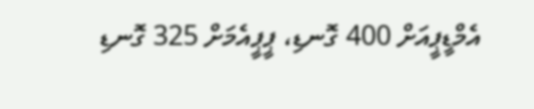އެމްޑީޕީއަށް 400 ގޮނޑި، ޕީޕީއެމަށް 325 ގޮނޑި